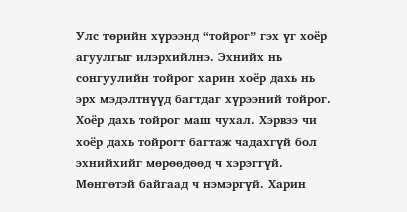Улс төрийн хүрээнд “тойрог” гэх үг хоёр агуулгыг илэрхийлнэ. Эхнийх нь сонгуулийн тойрог харин хоёр дахь нь эрх мэдэлтнүүд багтдаг хүрээний тойрог. Хоёр дахь тойрог маш чухал. Хэрвээ чи хоёр дахь тойрогт багтаж чадахгүй бол эхнийхийг мөрөөдөөд ч хэрэггүй. Мөнгөтэй байгаад ч нэмэргүй. Харин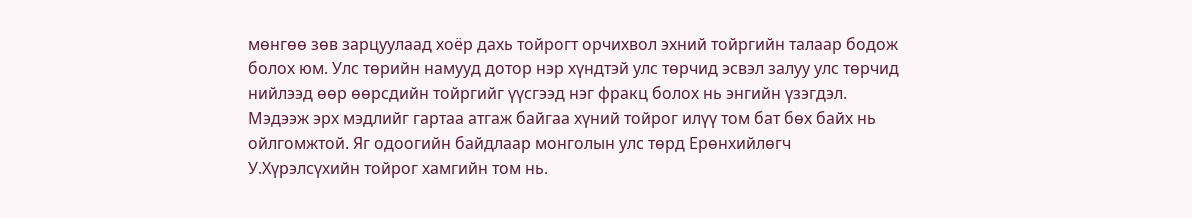мөнгөө зөв зарцуулаад хоёр дахь тойрогт орчихвол эхний тойргийн талаар бодож болох юм. Улс төрийн намууд дотор нэр хүндтэй улс төрчид эсвэл залуу улс төрчид нийлээд өөр өөрсдийн тойргийг үүсгээд нэг фракц болох нь энгийн үзэгдэл. Мэдээж эрх мэдлийг гартаа атгаж байгаа хүний тойрог илүү том бат бөх байх нь ойлгомжтой. Яг одоогийн байдлаар монголын улс төрд Ерөнхийлөгч У.Хүрэлсүхийн тойрог хамгийн том нь.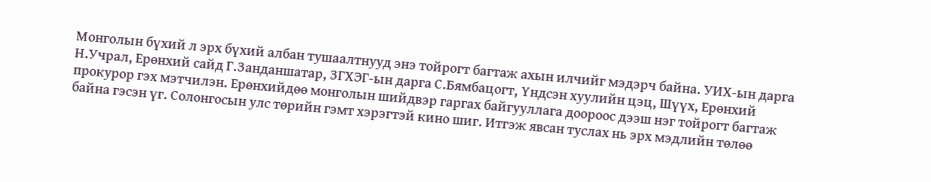Монголын бүхий л эрх бүхий албан тушаалтнууд энэ тойрогт багтаж ахын илчийг мэдэрч байна. УИХ-ын дарга Н.Учрал, Ерөнхий сайд Г.Занданшатар, ЗГХЭГ-ын дарга С.Бямбацогт, Үндсэн хуулийн цэц, Шүүх, Ерөнхий прокурор гэх мэтчилэн. Ерөнхийдөө монголын шийдвэр гаргах байгууллага доороос дээш нэг тойрогт багтаж байна гэсэн үг. Солонгосын улс төрийн гэмт хэрэгтэй кино шиг. Итгэж явсан туслах нь эрх мэдлийн төлөө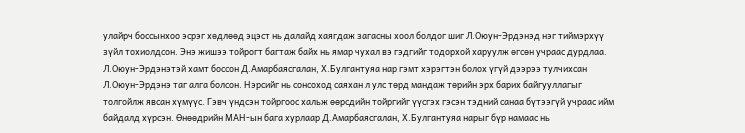улайрч боссынхоо эсрэг хөдлөөд эцэст нь далайд хаягдаж загасны хоол болдог шиг Л.Оюун-Эрдэнэд нэг тиймэрхүү зүйл тохиолдсон. Энэ жишээ тойрогт багтаж байх нь ямар чухал вэ гэдгийг тодорхой харуулж өгсөн учраас дурдлаа. Л.Оюун-Эрдэнэтэй хамт боссон Д.Амарбаясгалан, Х.Булгантуяа нар гэмт хэрэгтэн болох үгүй дээрээ тулчихсан Л.Оюун-Эрдэнэ таг алга болсон. Нэрсийг нь сонсоход саяхан л улс төрд мандаж төрийн эрх барих байгууллагыг толгойлж явсан хүмүүс. Гэвч үндсэн тойргоос хальж өөрсдийн тойргийг үүсгэх гэсэн тэдний санаа бүтээгүй учраас ийм байдалд хүрсэн. Өнөөдрийн МАН-ын бага хурлаар Д.Амарбаясгалан, Х.Булгантуяа нарыг бүр намаас нь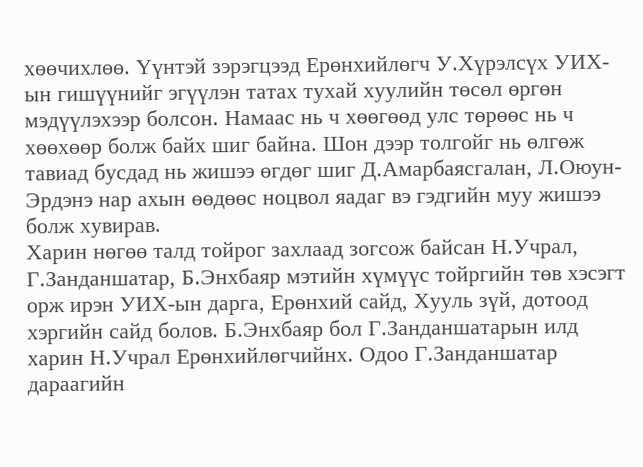хөөчихлөө. Үүнтэй зэрэгцээд Ерөнхийлөгч У.Хүрэлсүх УИХ-ын гишүүнийг эгүүлэн татах тухай хуулийн төсөл өргөн мэдүүлэхээр болсон. Намаас нь ч хөөгөөд улс төрөөс нь ч хөөхөөр болж байх шиг байна. Шон дээр толгойг нь өлгөж тавиад бусдад нь жишээ өгдөг шиг Д.Амарбаясгалан, Л.Оюун-Эрдэнэ нар ахын өөдөөс ноцвол яадаг вэ гэдгийн муу жишээ болж хувирав.
Харин нөгөө талд тойрог захлаад зогсож байсан Н.Учрал, Г.Занданшатар, Б.Энхбаяр мэтийн хүмүүс тойргийн төв хэсэгт орж ирэн УИХ-ын дарга, Ерөнхий сайд, Хууль зүй, дотоод хэргийн сайд болов. Б.Энхбаяр бол Г.Занданшатарын илд харин Н.Учрал Ерөнхийлөгчийнх. Одоо Г.Занданшатар дараагийн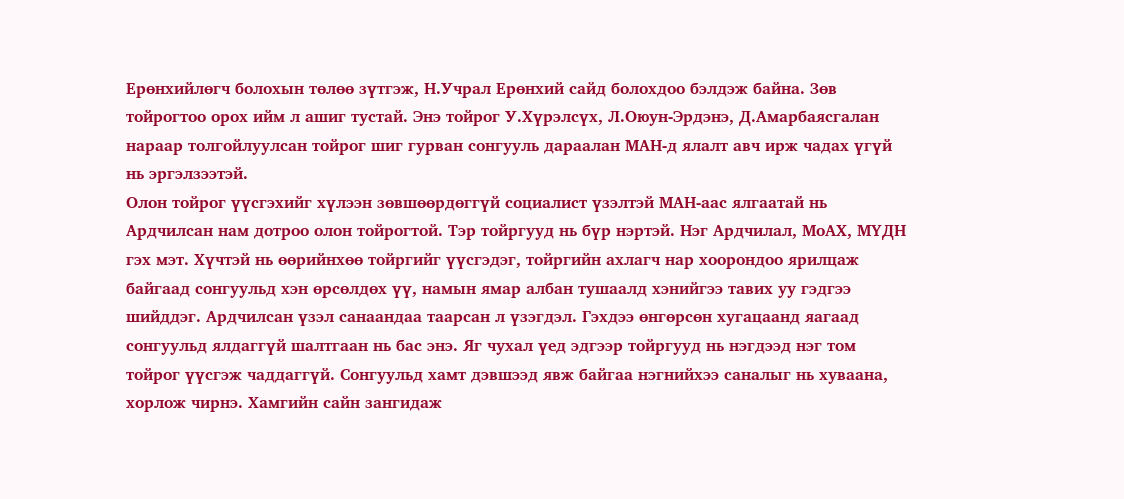Ерөнхийлөгч болохын төлөө зүтгэж, Н.Учрал Ерөнхий сайд болохдоо бэлдэж байна. Зөв тойрогтоо орох ийм л ашиг тустай. Энэ тойрог У.Хүрэлсүх, Л.Оюун-Эрдэнэ, Д.Амарбаясгалан нараар толгойлуулсан тойрог шиг гурван сонгууль дараалан МАН-д ялалт авч ирж чадах үгүй нь эргэлзээтэй.
Олон тойрог үүсгэхийг хүлээн зөвшөөрдөггүй социалист үзэлтэй МАН-аас ялгаатай нь Ардчилсан нам дотроо олон тойрогтой. Тэр тойргууд нь бүр нэртэй. Нэг Ардчилал, МоАХ, МҮДН гэх мэт. Хүчтэй нь өөрийнхөө тойргийг үүсгэдэг, тойргийн ахлагч нар хоорондоо ярилцаж байгаад сонгуульд хэн өрсөлдөх үү, намын ямар албан тушаалд хэнийгээ тавих уу гэдгээ шийддэг. Ардчилсан үзэл санаандаа таарсан л үзэгдэл. Гэхдээ өнгөрсөн хугацаанд яагаад сонгуульд ялдаггүй шалтгаан нь бас энэ. Яг чухал үед эдгээр тойргууд нь нэгдээд нэг том тойрог үүсгэж чаддаггүй. Сонгуульд хамт дэвшээд явж байгаа нэгнийхээ саналыг нь хуваана, хорлож чирнэ. Хамгийн сайн зангидаж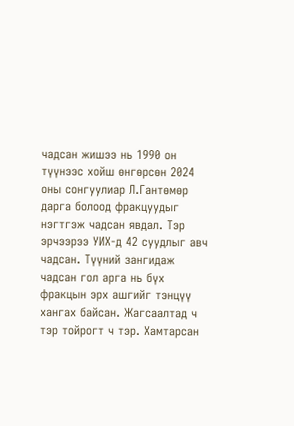чадсан жишээ нь 1990 он түүнээс хойш өнгөрсөн 2024 оны сонгуулиар Л.Гантөмөр дарга болоод фракцуудыг нэгтгэж чадсан явдал. Тэр эрчээрээ УИХ-д 42 суудлыг авч чадсан. Түүний зангидаж чадсан гол арга нь бүх фракцын эрх ашгийг тэнцүү хангах байсан. Жагсаалтад ч тэр тойрогт ч тэр. Хамтарсан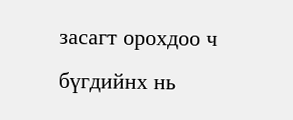засагт орохдоо ч бүгдийнх нь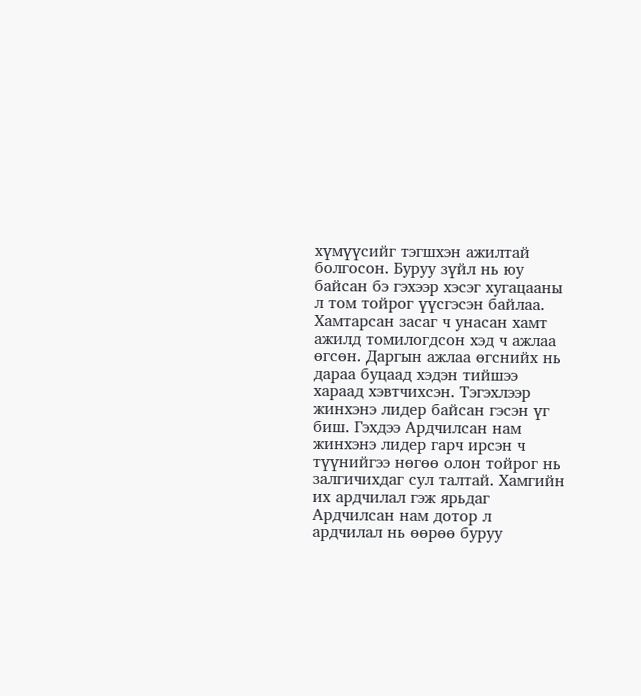хүмүүсийг тэгшхэн ажилтай болгосон. Буруу зүйл нь юу байсан бэ гэхээр хэсэг хугацааны л том тойрог үүсгэсэн байлаа. Хамтарсан засаг ч унасан хамт ажилд томилогдсон хэд ч ажлаа өгсөн. Даргын ажлаа өгснийх нь дараа буцаад хэдэн тийшээ хараад хэвтчихсэн. Тэгэхлээр жинхэнэ лидер байсан гэсэн үг биш. Гэхдээ Ардчилсан нам жинхэнэ лидер гарч ирсэн ч түүнийгээ нөгөө олон тойрог нь залгичихдаг сул талтай. Хамгийн их ардчилал гэж ярьдаг Ардчилсан нам дотор л ардчилал нь өөрөө буруу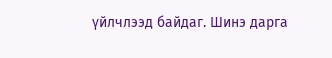үйлчлээд байдаг. Шинэ дарга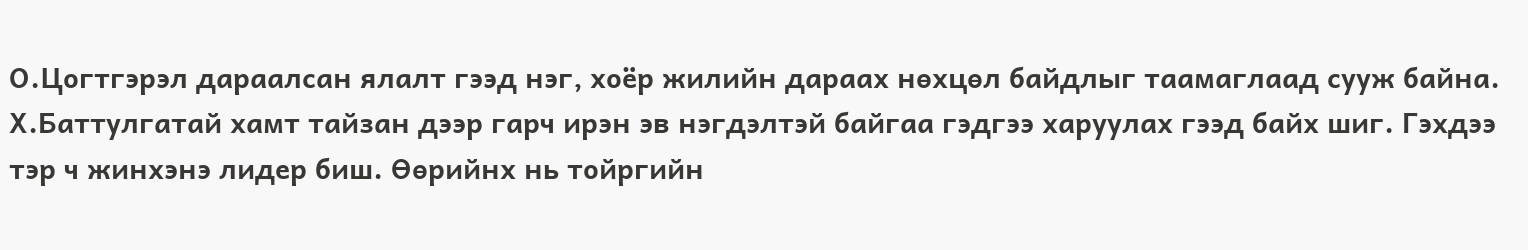О.Цогтгэрэл дараалсан ялалт гээд нэг, хоёр жилийн дараах нөхцөл байдлыг таамаглаад сууж байна. Х.Баттулгатай хамт тайзан дээр гарч ирэн эв нэгдэлтэй байгаа гэдгээ харуулах гээд байх шиг. Гэхдээ тэр ч жинхэнэ лидер биш. Өөрийнх нь тойргийн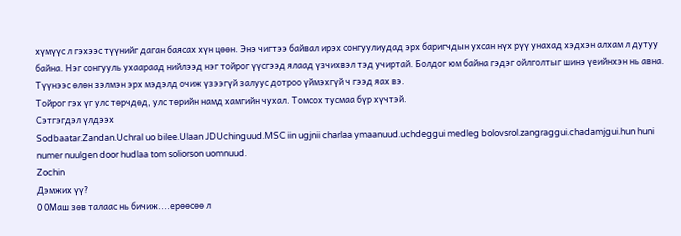хүмүүс л гэхээс түүнийг даган баясах хүн цөөн. Энэ чигтээ байвал ирэх сонгуулиудад эрх баригчдын ухсан нүх рүү унахад хэдхэн алхам л дутуу байна. Нэг сонгууль ухаараад нийлээд нэг тойрог үүсгээд ялаад үзчихвэл тэд учиртай. Болдог юм байна гэдэг ойлголтыг шинэ үеийнхэн нь авна. Түүнээс өлөн зэлмэн эрх мэдэлд очиж үзээгүй залуус дотроо үймэхгүй ч гээд яах вэ.
Тойрог гэх үг улс төрчдөд, улс төрийн намд хамгийн чухал. Томсох тусмаа бүр хүчтэй.
Сэтгэгдэл үлдээх
Sodbaatar.Zandan.Uchral uo bilee.Ulaan JDUchinguud.MSC iin ugjnii charlaa ymaanuud.uchdeggui medleg bolovsrol.zangraggui.chadamjgui.hun huni numer nuulgen door hudlaa tom soliorson uomnuud.
Zochin
Дэмжих үү?
0 0Маш зөв талаас нь бичиж....ерөөсөө л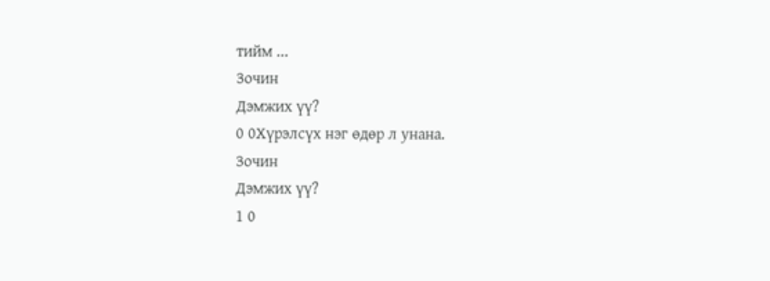тийм ...
Зочин
Дэмжих үү?
0 0Хүрэлсүх нэг өдөр л унана.
Зочин
Дэмжих үү?
1 0